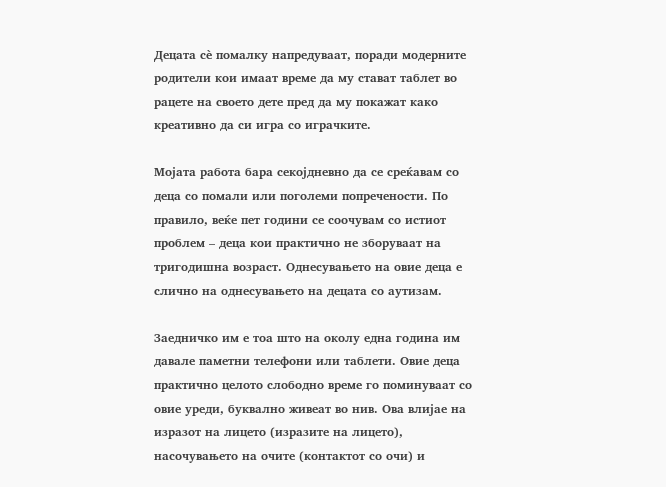Децата сè помалку напредуваат, поради модерните родители кои имаат време да му стават таблет во рацете на своето дете пред да му покажат како креативно да си игра со играчките.

Мојата работа бара секојдневно да се среќавам со деца со помали или поголеми попречености. По правило, веќе пет години се соочувам со истиот проблем – деца кои практично не зборуваат на тригодишна возраст. Однесувањето на овие деца е слично на однесувањето на децата со аутизам.

Заедничко им е тоа што на околу една година им давале паметни телефони или таблети. Овие деца практично целото слободно време го поминуваат со овие уреди, буквално живеат во нив. Ова влијае на изразот на лицето (изразите на лицето), насочувањето на очите (контактот со очи) и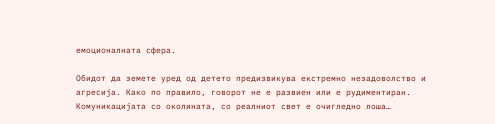емоционалната сфера.

Обидот да земете уред од детето предизвикува екстремно незадоволство и агресија. Како по правило, говорот не е развиен или е рудиментиран. Комуникацијата со околината, со реалниот свет е очигледно лоша…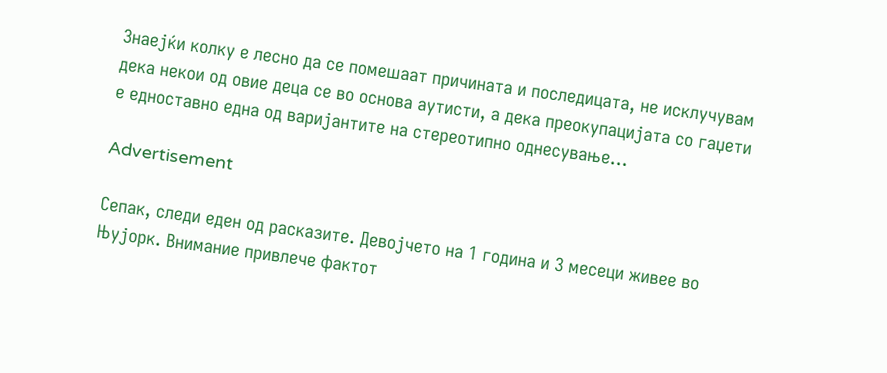Знаејќи колку е лесно да се помешаат причината и последицата, не исклучувам дека некои од овие деца се во основа аутисти, а дека преокупацијата со гаџети е едноставно една од варијантите на стереотипно однесување…

Advertisement

Сепак, следи еден од расказите. Девојчето на 1 година и 3 месеци живее во Њујорк. Внимание привлече фактот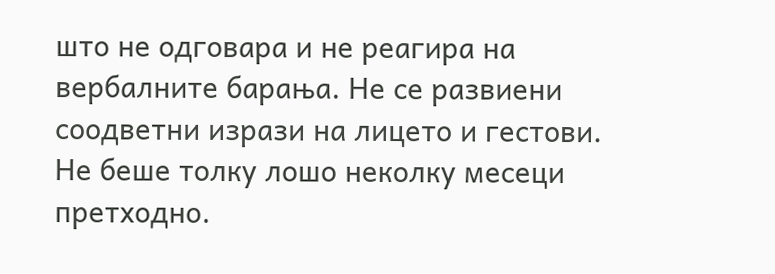што не одговара и не реагира на вербалните барања. Не се развиени соодветни изрази на лицето и гестови. Не беше толку лошо неколку месеци претходно.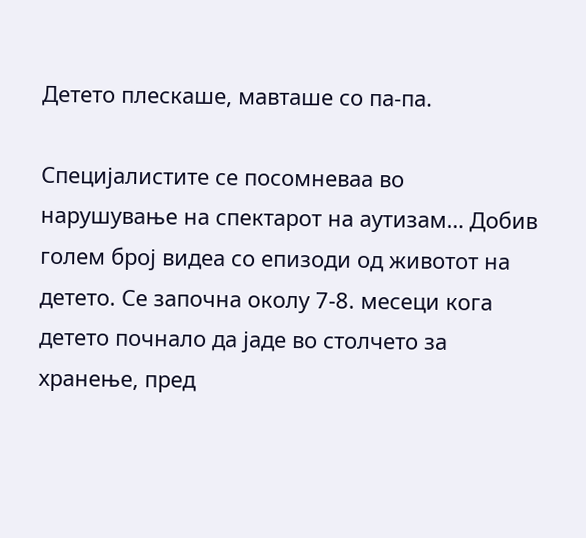Детето плескаше, мавташе со па-па.

Специјалистите се посомневаа во нарушување на спектарот на аутизам… Добив голем број видеа со епизоди од животот на детето. Се започна околу 7-8. месеци кога детето почнало да јаде во столчето за хранење, пред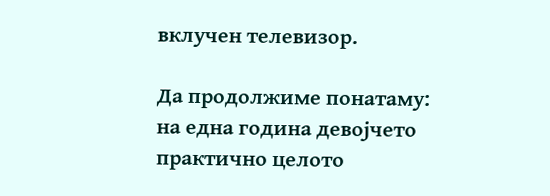вклучен телевизор.

Да продолжиме понатаму: на една година девојчето практично целото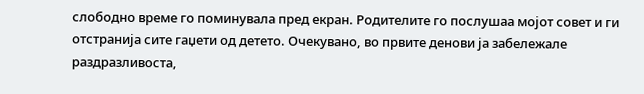слободно време го поминувала пред екран. Родителите го послушаа мојот совет и ги отстранија сите гаџети од детето. Очекувано, во првите денови ја забележале раздразливоста,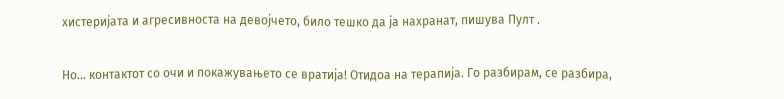хистеријата и агресивноста на девојчето, било тешко да ја нахранат, пишува Пулт .

Но… контактот со очи и покажувањето се вратија! Отидоа на терапија. Го разбирам, се разбира,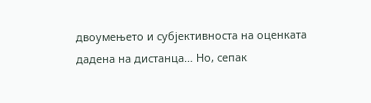двоумењето и субјективноста на оценката дадена на дистанца… Но, сепак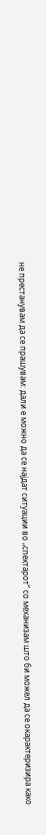не престанувам да се прашувам: дали е можно да се најдат ситуации во „спектарот“ со механизам што би можел да се окарактеризира како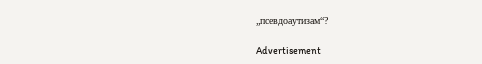„псевдоаутизам“?

Advertisement